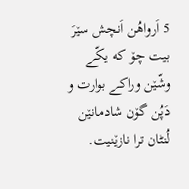5 اَرواهُن اَنچش سێرَ بیت چۆ که یکّے وشّێن وراکے بوارت و دَپُن گۆن شادمانێن لُنٹان ترا نازێنیت.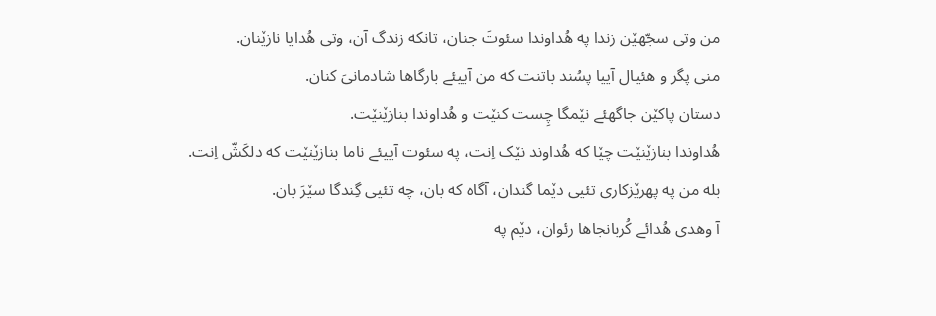من وتی سجّهێن زندا په هُداوندا سئوتَ جنان، تانکه زندگ آن، وتی هُدایا نازێنان.
منی پگر و هئیال آییا پسُند باتنت که من آییئے بارگاها شادمانیَ کنان.
دستان پاکێن جاگهئے نێمگا چِست کنێت و هُداوندا بنازێنێت.
هُداوندا بنازێنێت چێا که هُداوند نێک اِنت، په سئوت آییئے ناما بنازێنێت که دلکَشّ اِنت.
بله من په پهرێزکاری تئیی دێما گندان، آگاه که بان، چه تئیی گِندگا سێرَ بان.
آ وهدی هُدائے کُربانجاها رئوان، دێم په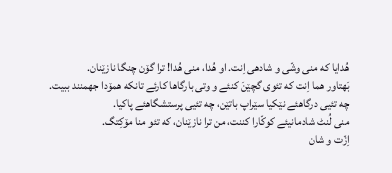هُدایا که منی وشّی و شادهی اِنت. او هُدا، منی هُدا! ترا گۆن چنگا نازێنان.
بَهتاور هما اِنت که تئوی گچێنَ کنئے و وتی بارگاها کارئے تانکه همۆدا جهمنند ببیت. چه تئیی درگاهئے نێکیا سێراپ باتێن، چه تئیی پرستشگاهئے پاکیا.
منی لُنٹ شادمانیئے کوکّارا کننت، من ترا نازێنان، که تئو منا مۆکِتگ.
اِزّت و شان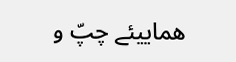هماییئے چپّ و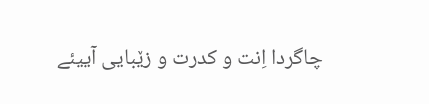چاگردا اِنت و کدرت و زێبایی آییئے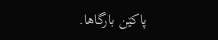پاکێن بارگاها.